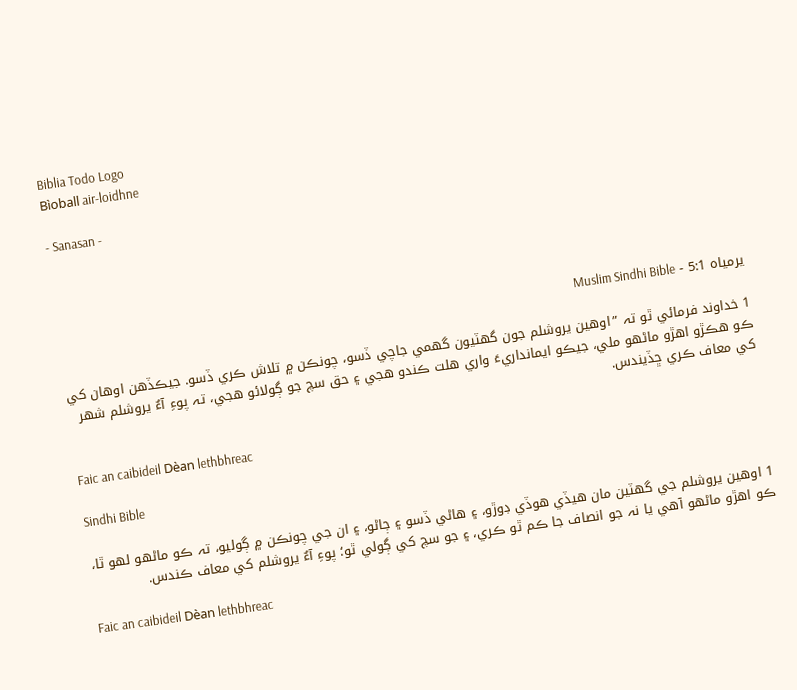Biblia Todo Logo
Bìoball air-loidhne

- Sanasan -




يرمياہ 5:1 - Muslim Sindhi Bible

1 خداوند فرمائي ٿو تہ ”اوهين يروشلم جون گھٽيون گھمي جاچي ڏسو، چونڪن ۾ تلاش ڪري ڏسو. جيڪڏهن اوهان کي ڪو هڪڙو اهڙو ماڻهو ملي، جيڪو ايمانداريءَ واري هلت ڪندو هجي ۽ حق سچ جو ڳولائو هجي، تہ پوءِ آءٌ يروشلم شهر کي معاف ڪري ڇڏيندس.

Faic an caibideil Dèan lethbhreac

Sindhi Bible

1 اوهين يروشلم جي گهٽين مان هيڏي هوڏي ڊوڙو، ۽ هاڻي ڏسو ۽ ڄاڻو، ۽ ان جي چونڪن ۾ ڳوليو، تہ ڪو ماڻهو لهو ٿا، ڪو اهڙو ماڻهو آهي يا نہ جو انصاف جا ڪم ٿو ڪري، ۽ جو سچ کي ڳولي ٿو؛ پوءِ آءٌ يروشلم کي معاف ڪندس.

Faic an caibideil Dèan lethbhreac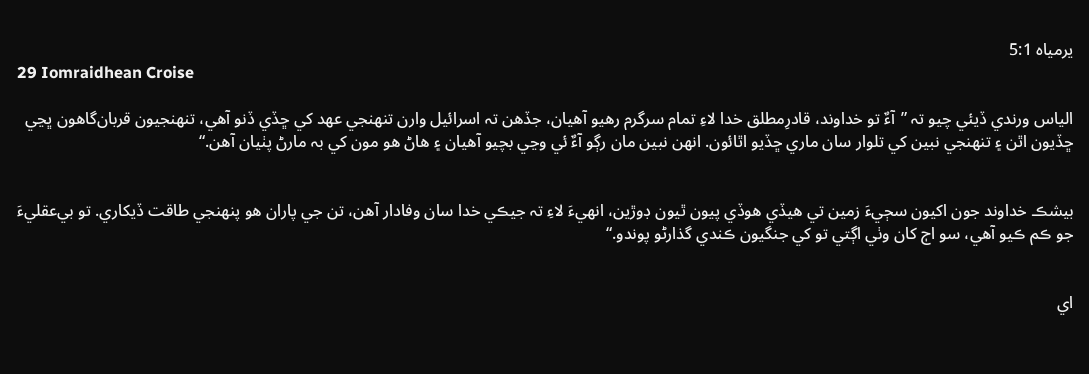يرمياہ 5:1
29 Iomraidhean Croise

الياس ورندي ڏيئي چيو تہ ”آءٌ تو خداوند، قادرِمطلق خدا لاءِ تمام سرگرم رهيو آهيان، جڏهن تہ اسرائيل وارن تنهنجي عهد کي ڇڏي ڏنو آهي، تنهنجيون قربان‌گاهون ڀڃي ڇڏيون اٿن ۽ تنهنجي نبين کي تلوار سان ماري ڇڏيو اٿائون. انهن نبين مان رڳو آءٌ ئي وڃي بچيو آهيان ۽ هاڻ هو مون کي بہ مارڻ پٺيان آهن.“


بيشڪ خداوند جون اکيون سڄيءَ زمين تي هيڏي هوڏي پيون ٿيون ڊوڙين، انهيءَ لاءِ تہ جيڪي خدا سان وفادار آهن، تن جي پاران هو پنهنجي طاقت ڏيکاري. تو بي‌عقليءَ جو ڪم ڪيو آهي، سو اڄ کان وٺي اڳتي تو کي جنگيون ڪندي گذارڻو پوندو.“


اي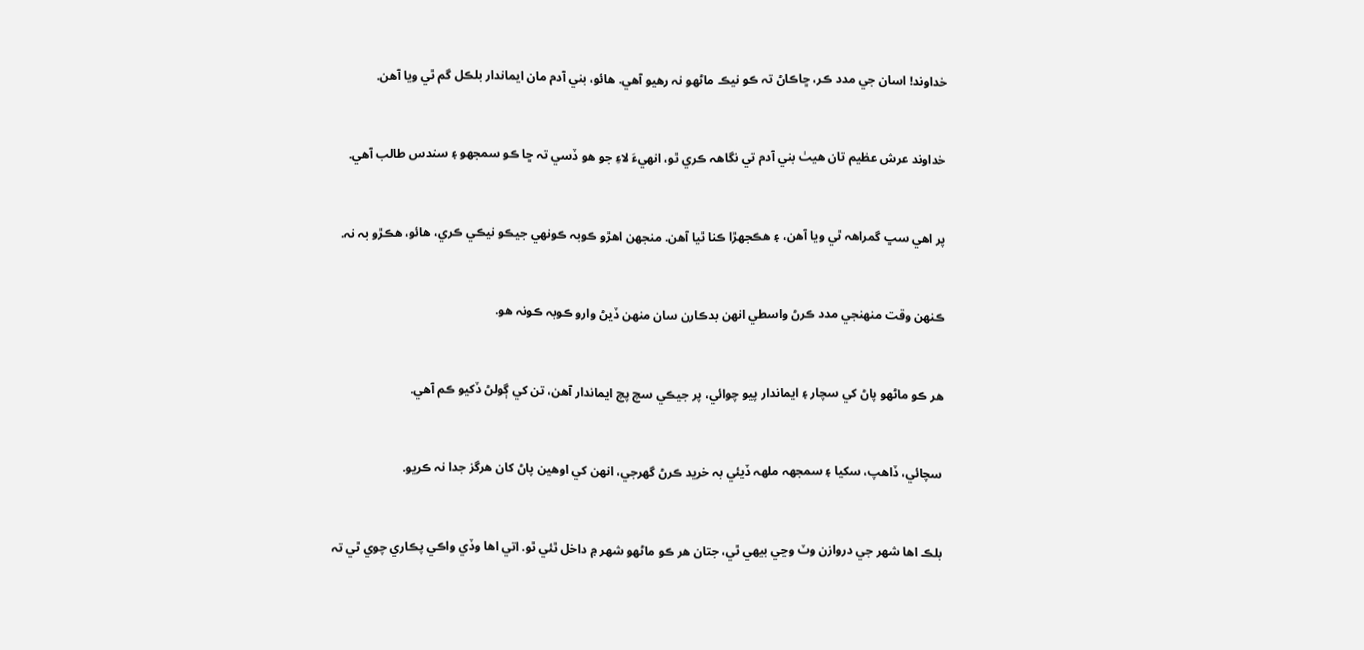خداوند! اسان جي مدد ڪر، ڇاڪاڻ تہ ڪو نيڪ ماڻهو نہ رهيو آهي. هائو، بني آدم مان ايماندار بلڪل گم ٿي ويا آهن.


خداوند عرش عظيم تان هيٺ بني آدم تي نگاهہ ڪري ٿو، انهيءَ لاءِ جو هو ڏسي تہ ڇا ڪو سمجھو ۽ سندس طالب آهي.


پر اهي سڀ گمراهہ ٿي ويا آهن، ۽ هڪجهڙا ڪنا ٿيا آهن. منجھن اهڙو ڪوبہ ڪونهي جيڪو نيڪي ڪري، هائو، هڪڙو بہ نہ.


ڪنهن وقت منهنجي مدد ڪرڻ واسطي انهن بدڪارن سان منهن ڏيڻ وارو ڪوبہ ڪونہ هو.


هر ڪو ماڻهو پاڻ کي سچار ۽ ايماندار پيو چوائي، پر جيڪي سچ پچ ايماندار آهن، تن کي ڳولڻ ڏکيو ڪم آهي.


سچائي، ڏاهپ، سکيا ۽ سمجھہ ملهہ ڏيئي بہ خريد ڪرڻ گھرجي، انهن کي اوهين پاڻ کان هرگز جدا نہ ڪريو.


بلڪ اها شهر جي دروازن وٽ وڃي بيهي ٿي، جتان هر ڪو ماڻهو شهر ۾ داخل ٿئي ٿو. اتي اها وڏي واڪي پڪاري چوي ٿي تہ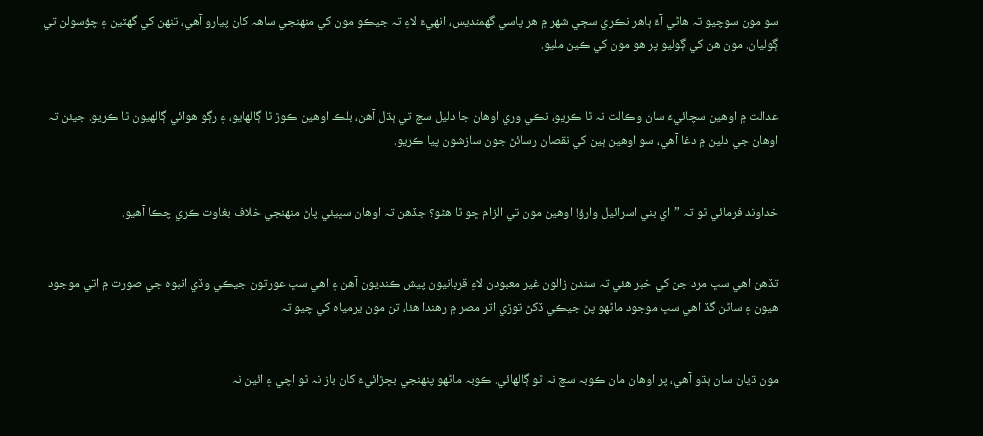سو مون سوچيو تہ هاڻي آءٌ ٻاهر نڪري سڄي شهر ۾ هر پاسي گھمنديس، انهيءَ لاءِ تہ جيڪو مون کي منهنجي ساهہ کان پيارو آهي، تنهن کي گھٽين ۽ چؤسولن تي ڳوليان. مون هن کي ڳوليو پر هو مون کي ڪين مليو.


عدالت ۾ اوهين سچائيءَ سان وڪالت نہ ٿا ڪريو، نڪي وري اوهان جا دليل سچ تي ٻڌل آهن، بلڪ اوهين ڪوڙ ٿا ڳالهايو، ۽ رڳو هوائي ڳالهيون ٿا ڪريو. جيئن تہ اوهان جي دلين ۾ دغا آهي، سو اوهين ٻين کي نقصان رسائڻ جون سازشون پيا ڪريو.


خداوند فرمائي ٿو تہ ”اي بني اسرائيل وارؤ! اوهين مون تي الزام ڇو ٿا هڻو؟ جڏهن تہ اوهان سڀيئي پاڻ منهنجي خلاف بغاوت ڪري چڪا آهيو.


تڏهن اهي سڀ مرد جن کي خبر هئي تہ سندن زالون غير معبودن لاءِ قربانيون پيش ڪنديون آهن ۽ اهي سڀ عورتون جيڪي وڏي انبوہ جي صورت ۾ اتي موجود هيون ۽ ساڻن گڏ اهي سڀ موجود ماڻهو پڻ جيڪي ڏکڻ توڙي اتر مصر ۾ رهندا هئا، تن مون يرمياہ کي چيو تہ


مون ڌيان سان ٻڌو آهي، پر اوهان مان ڪوبہ سچ نہ ٿو ڳالهائي. ڪوبہ ماڻهو پنهنجي بڇڙائيءَ کان باز نہ ٿو اچي ۽ ائين نہ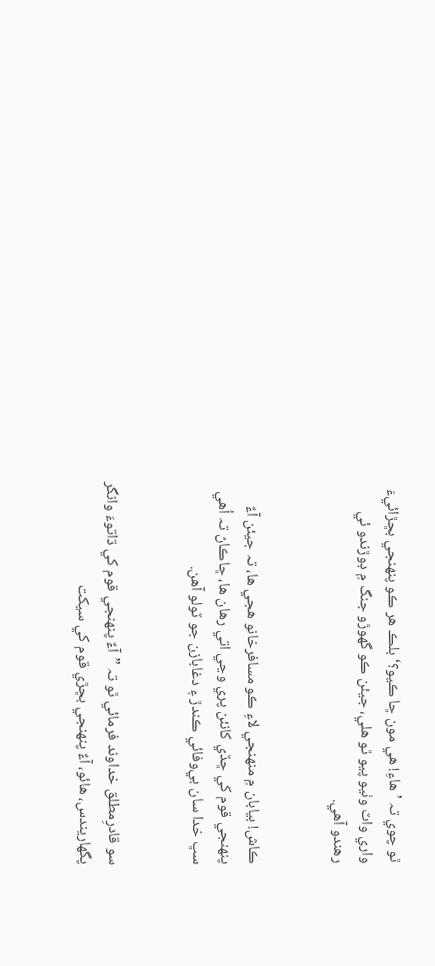ٿو چوي تہ ’هاءِ! هي مون ڇا ڪيو؟‘ بلڪ هر ڪو پنهنجي بڇڙائيءَ واري واٽ وٺيو پيو ٿو هلي، جيئن ڪو گھوڙو جنگ ۾ ڊوڙندو ئي رهندو آهي.


ڪاش! بيابان ۾ منهنجي لاءِ ڪو مسافرخانو هجي ها، تہ جيئن آءٌ پنهنجي قوم کي ڇڏي کانئن پري وڃي اتي رهان ها، ڇاڪاڻ تہ اُهي سڀ خدا سان بي‌وفائي ڪندڙ ۽ دغابازن جو ٽولو آهن.


سو قادرِمطلق خداوند فرمائي ٿو تہ ”آءٌ پنهنجي قوم کي ڌاتوءَ وانگر پگھاريندس، هائو، آءٌ پنهنجي بڇڙي قوم کي سيکت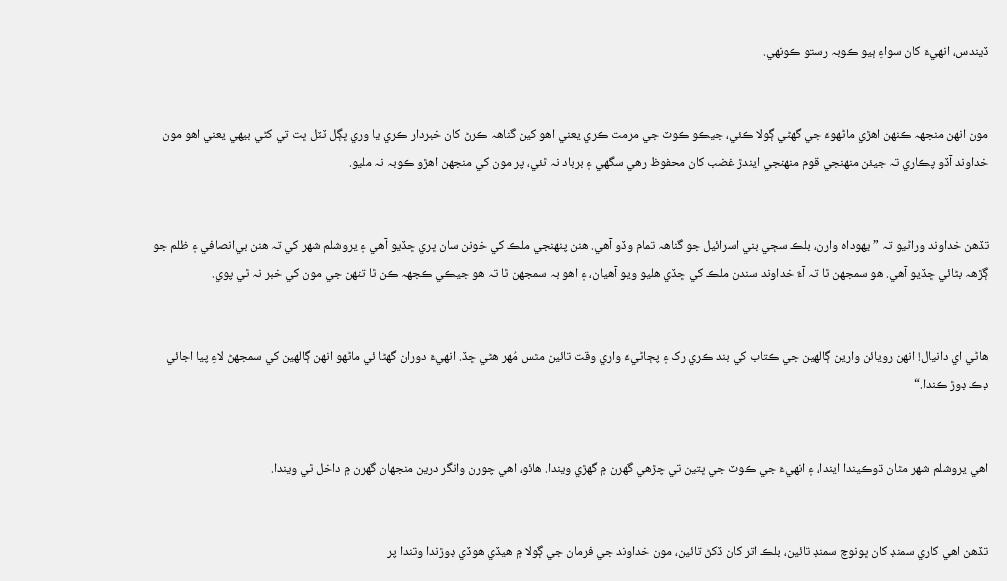ڏيندس، انهيءَ کان سواءِ ٻيو ڪوبہ رستو ڪونهي.


مون انهن منجھہ ڪنهن اهڙي ماڻهوءَ جي گھڻي ڳولا ڪئي، جيڪو ڪوٽ جي مرمت ڪري يعني اهو کين گناهہ ڪرڻ کان خبردار ڪري يا وري ڀڳل ٽٽل ڀت تي کڻي بيهي يعني اهو مون خداوند آڏو پڪاري تہ جيئن منهنجي قوم منهنجي ايندڙ غضب کان محفوظ رهي سگھي ۽ برباد نہ ٿئي، پر مون کي منجھن اهڙو ڪوبہ نہ مليو.


تڏهن خداوند وراڻيو تہ ”يهوداہ وارن، بلڪ سڄي بني اسرائيل جو گناهہ تمام وڏو آهي. هنن پنهنجي ملڪ کي خونن سان ڀري ڇڏيو آهي ۽ يروشلم شهر کي تہ هنن بي‌انصافي ۽ ظلم جو ڳڙهہ بڻائي ڇڏيو آهي. هو سمجھن ٿا تہ آءٌ خداوند سندن ملڪ کي ڇڏي هليو ويو آهيان، ۽ اهو بہ سمجھن ٿا تہ هو جيڪي ڪجھہ ڪن ٿا تنهن جي مون کي خبر نہ ٿي پوي.


هاڻي اي دانيال! انهن رويائن وارين ڳالهين جي ڪتاب کي بند ڪري رک ۽ پڄاڻيءَ واري وقت تائين مٿس مُهر هڻي ڇڏ. انهيءَ دوران گھڻا ئي ماڻهو انهن ڳالهين کي سمجھڻ لاءِ پيا اجائي ڊڪ ڊوڙ ڪندا.“


اهي يروشلم شهر مٿان ڌوڪيندا ايندا، ۽ انهيءَ جي ڪوٽ جي ڀتين تي چڙهي گھرن ۾ گھڙي ويندا. هائو، اهي چورن وانگر درين منجھان گھرن ۾ داخل ٿي ويندا.


تڏهن اهي کاري سمنڊ کان ڀونوچ سمنڊ تائين، بلڪ اتر کان ڏکڻ تائين، مون خداوند جي فرمان جي ڳولا ۾ هيڏي هوڏي ڊوڙندا وتندا پر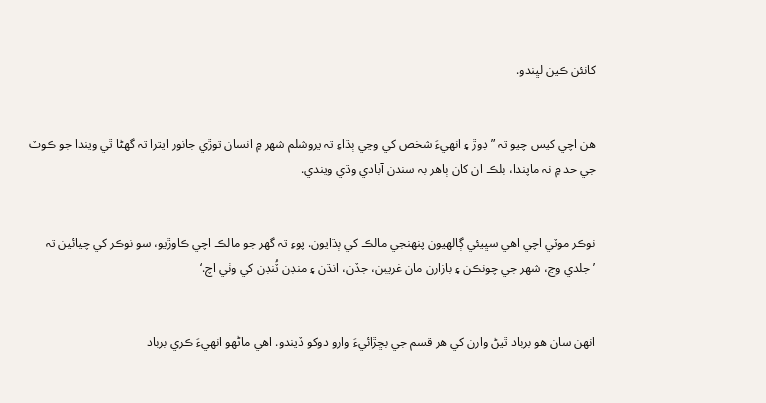کانئن ڪين لڀندو.


هن اچي کيس چيو تہ ”ڊوڙ ۽ انهيءَ شخص کي وڃي ٻڌاءِ تہ يروشلم شهر ۾ انسان توڙي جانور ايترا تہ گھڻا ٿي ويندا جو ڪوٽ جي حد ۾ نہ ماپندا، بلڪ ان کان ٻاهر بہ سندن آبادي وڌي ويندي.


نوڪر موٽي اچي اهي سڀيئي ڳالهيون پنهنجي مالڪ کي ٻڌايون. پوءِ تہ گھر جو مالڪ اچي ڪاوڙيو، سو نوڪر کي چيائين تہ ’جلدي وڃ، شهر جي چونڪن ۽ بازارن مان غريبن، جڏن، انڌن ۽ منڊن ٽُنڊن کي وٺي اچ.‘


انهن سان هو برباد ٿيڻ وارن کي هر قسم جي بڇڙائيءَ وارو دوکو ڏيندو. اهي ماڻهو انهيءَ ڪري برباد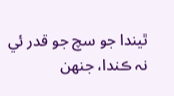ٿيندا جو سچ جو قدر ئي نہ ڪندا، جنهن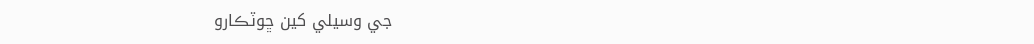جي وسيلي کين ڇوٽڪارو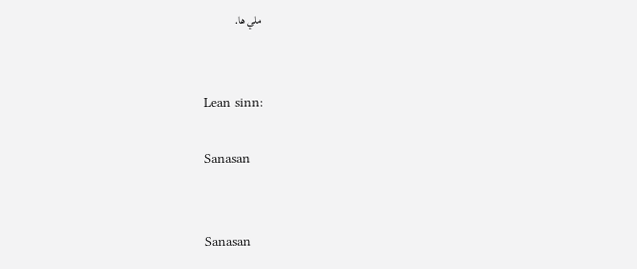ملي ها.


Lean sinn:

Sanasan


Sanasan